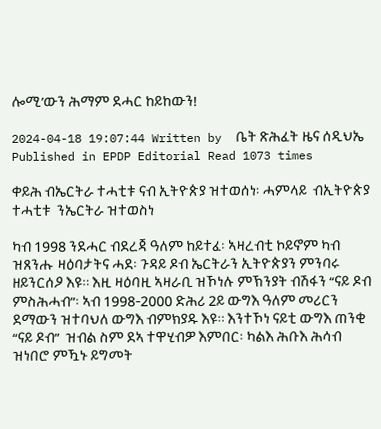ሎሚ’ውን ሕማም ደሓር ከይከውን!

2024-04-18 19:07:44 Written by  ቤት ጽሕፈት ዜና ሰዲህኤ Published in EPDP Editorial Read 1073 times

ቀይሕ ብኤርትራ ተሓቲቱ ናብ ኢትዮጵያ ዝተወሰነ፡ ሓምላይ  ብኢትዮጵያ ተሓቲቱ  ንኤርትራ ዝተወስነ

ካብ 1998 ንደሓር ብደረጃ ዓለም ከይተፈ፡ ኣዛረብቲ ኮይኖም ካብ ዝጸንሑ ዛዕባታትና ሓደ፡ ጉዳይ ዶብ ኤርትራን ኢትዮጵያን ምንባሩ ዘይንርሰዖ እዩ። እዚ ዛዕባዚ ኣዛራቢ ዝኾነሉ ምኽንያት ብሽፋን “ናይ ዶብ ምስሕሓብ”፡ ኣብ 1998-2000 ድሕሪ 2ይ ውግእ ዓለም መሪርን ደማውን ዝተባህለ ውግእ ብምክያዱ እዩ። እንተኾነ ናይቲ ውግእ ጠንቂ “ናይ ዶብ”  ዝብል ስም ደኣ ተዋሂብዎ እምበር፡ ካልእ ሕቡእ ሕሳብ ዝነበሮ ምዃኑ ይግመት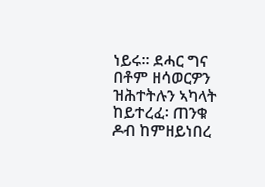ነይሩ። ደሓር ግና በቶም ዘሳወርዎን ዝሕተትሉን ኣካላት ከይተረፈ፡ ጠንቁ ዶብ ከምዘይነበረ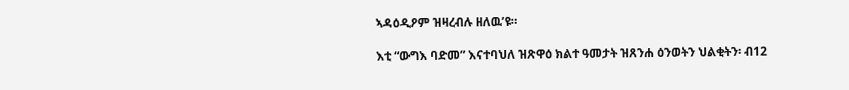ኣዳዕዲዖም ዝዛረብሉ ዘለዉ’ዩ።

እቲ “ውግእ ባድመ” እናተባህለ ዝጽዋዕ ክልተ ዓመታት ዝጸንሐ ዕንወትን ህልቂትን፡ ብ12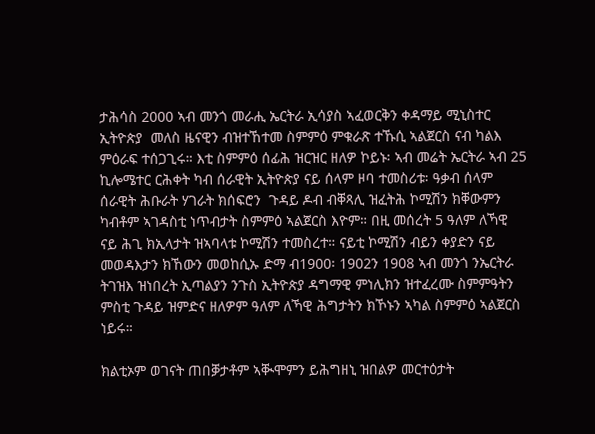ታሕሳስ 2000 ኣብ መንጎ መራሒ ኤርትራ ኢሳያስ ኣፈወርቅን ቀዳማይ ሚኒስተር ኢትዮጵያ  መለስ ዜናዊን ብዝተኸተመ ስምምዕ ምቁራጽ ተኹሲ ኣልጀርስ ናብ ካልእ ምዕራፍ ተሰጋጊሩ። እቲ ስምምዕ ሰፊሕ ዝርዝር ዘለዎ ኮይኑ፡ ኣብ መሬት ኤርትራ ኣብ 25 ኪሎሜተር ርሕቀት ካብ ሰራዊት ኢትዮጵያ ናይ ሰላም ዞባ ተመስሪቱ፡ ዓቃብ ሰላም ሰራዊት ሕቡራት ሃገራት ክሰፍሮን  ጉዳይ ዶብ ብቐጻሊ ዝፈትሕ ኮሚሽን ክቐውምን ካብቶም ኣገዳስቲ ነጥብታት ስምምዕ ኣልጀርስ እዮም። በዚ መሰረት 5 ዓለም ለኻዊ ናይ ሕጊ ክኢላታት ዝኣባላቱ ኮሚሽን ተመስረተ። ናይቲ ኮሚሽን ብይን ቀያድን ናይ መወዳእታን ክኸውን መወከሲኡ ድማ ብ1900፡ 1902ን 1908 ኣብ መንጎ ንኤርትራ ትገዝእ ዝነበረት ኢጣልያን ንጉስ ኢትዮጵያ ዳግማዊ ምነሊክን ዝተፈረሙ ስምምዓትን ምስቲ ጉዳይ ዝምድና ዘለዎም ዓለም ለኻዊ ሕግታትን ክኾኑን ኣካል ስምምዕ ኣልጀርስ ነይሩ።

ክልቲኦም ወገናት ጠበቓታቶም ኣቚሞምን ይሕግዘኒ ዝበልዎ መርተዕታት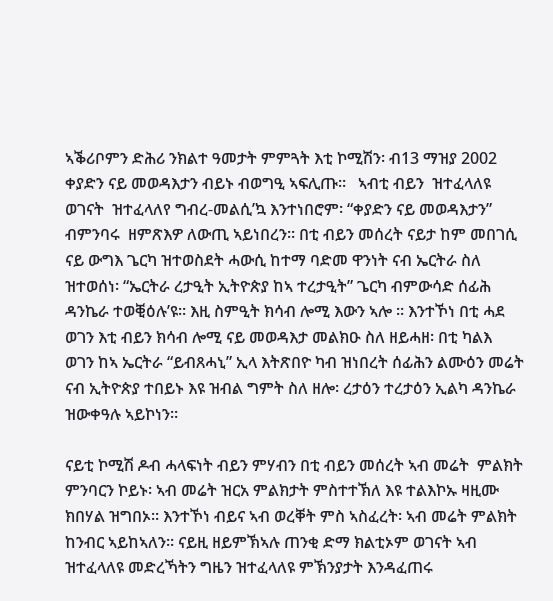ኣቕሪቦምን ድሕሪ ንክልተ ዓመታት ምምጓት እቲ ኮሚሽን፡ ብ13 ማዝያ 2002 ቀያድን ናይ መወዳእታን ብይኑ ብወግዒ ኣፍሊጡ።   ኣብቲ ብይን  ዝተፈላለዩ ወገናት  ዝተፈላለየ ግብረ-መልሲ’ኳ እንተነበሮም፡ “ቀያድን ናይ መወዳእታን” ብምንባሩ  ዘምጽእዎ ለውጢ ኣይነበረን። በቲ ብይን መሰረት ናይታ ከም መበገሲ ናይ ውግእ ጌርካ ዝተወስደት ሓውሲ ከተማ ባድመ ዋንነት ናብ ኤርትራ ስለ ዝተወሰነ፡ “ኤርትራ ረታዒት ኢትዮጵያ ከኣ ተረታዒት” ጌርካ ብምውሳድ ሰፊሕ ዳንኬራ ተወቒዕሉ’ዩ። እዚ ስምዒት ክሳብ ሎሚ እውን ኣሎ ። እንተኾነ በቲ ሓደ ወገን እቲ ብይን ክሳብ ሎሚ ናይ መወዳእታ መልክዑ ስለ ዘይሓዘ፡ በቲ ካልእ ወገን ከኣ ኤርትራ “ይብጸሓኒ” ኢላ እትጽበዮ ካብ ዝነበረት ሰፊሕን ልሙዕን መሬት ናብ ኢትዮጵያ ተበይኑ እዩ ዝብል ግምት ስለ ዘሎ፡ ረታዕን ተረታዕን ኢልካ ዳንኬራ ዝውቀዓሉ ኣይኮነን።

ናይቲ ኮሚሽ ዶብ ሓላፍነት ብይን ምሃብን በቲ ብይን መሰረት ኣብ መሬት  ምልክት ምንባርን ኮይኑ፡ ኣብ መሬት ዝርአ ምልክታት ምስተተኽለ እዩ ተልእኮኡ ዛዚሙ ክበሃል ዝግበኦ። እንተኾነ ብይና ኣብ ወረቐት ምስ ኣስፈረት፡ ኣብ መሬት ምልክት ከንብር ኣይከኣለን። ናይዚ ዘይምኽኣሉ ጠንቂ ድማ ክልቲኦም ወገናት ኣብ ዝተፈላለዩ መድረኻትን ግዜን ዝተፈላለዩ ምኽንያታት እንዳፈጠሩ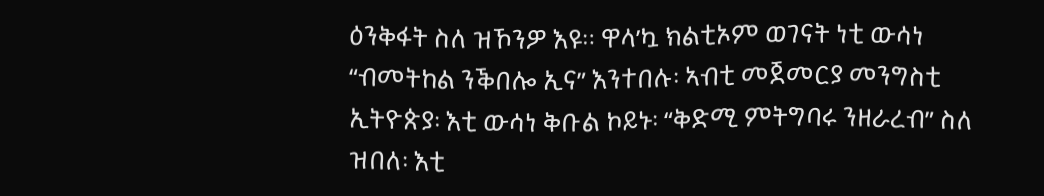ዕንቅፋት ስለ ዝኾንዎ እዩ። ዋላ’ኳ ክልቲኦም ወገናት ነቲ ውሳነ “ብመትከል ንቕበሎ ኢና” እንተበሉ፡ ኣብቲ መጀመርያ መንግስቲ ኢትዮጵያ፡ እቲ ውሳነ ቅቡል ኮይኑ፡ “ቅድሚ ምትግባሩ ንዘራረብ” ስለ ዝበለ፡ እቲ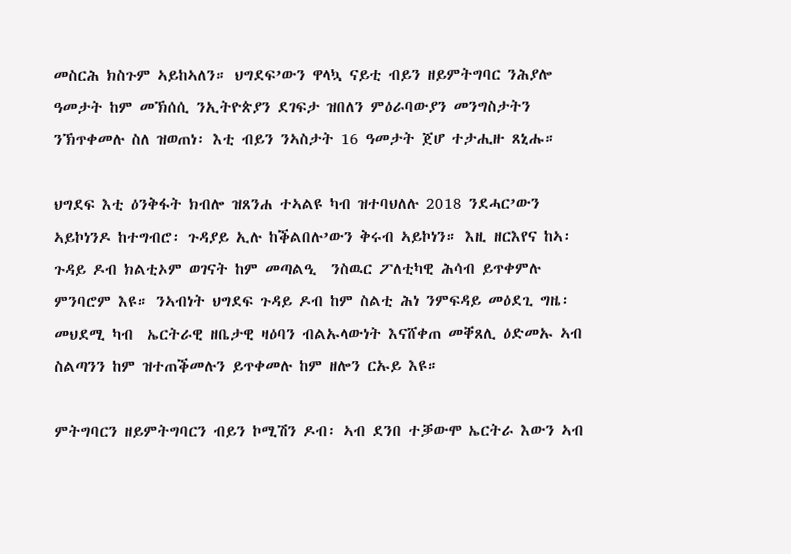መስርሕ ክስጉም ኣይከኣለን። ህግደፍ’ውን ዋላኳ ናይቲ ብይን ዘይምትግባር ንሕያሎ ዓመታት ከም መኽሰሲ ንኢትዮጵያን ደገፍታ ዝበለን ምዕራባውያን መንግስታትን ንኽጥቀመሉ ስለ ዝወጠነ፡ እቲ ብይን ንኣስታት 16 ዓመታት ጀሆ ተታሒዙ ጸኒሑ።

ህግደፍ እቲ ዕንቅፋት ክብሎ ዝጸንሐ ተኣልዩ ካብ ዝተባህለሉ 2018 ንደሓር’ውን ኣይኮነንዶ ከተግብሮ፡ ጉዳያይ ኢሉ ከቕልበሉ’ውን ቅሩብ ኣይኮነን። እዚ ዘርእየና ከኣ፡ ጉዳይ ዶብ ክልቲኦም ወገናት ከም መጣልዒ  ንስዉር ፖለቲካዊ ሕሳብ ይጥቀምሉ ምንባሮም እዩ። ንኣብነት ህግደፍ ጉዳይ ዶብ ከም ስልቲ ሕነ ንምፍዳይ መዕደጊ ግዜ፡  መህደሚ ካብ  ኤርትራዊ ዘቤታዊ ዛዕባን ብልኡላውነት እናሸቀጠ መቐጸሊ ዕድመኡ ኣብ ስልጣንን ከም ዝተጠቕመሉን ይጥቀመሉ ከም ዘሎን ርኡይ እዩ።

ምትግባርን ዘይምትግባርን ብይን ኮሚሽን ዶብ፡ ኣብ ደንበ ተቓውሞ ኤርትራ እውን ኣብ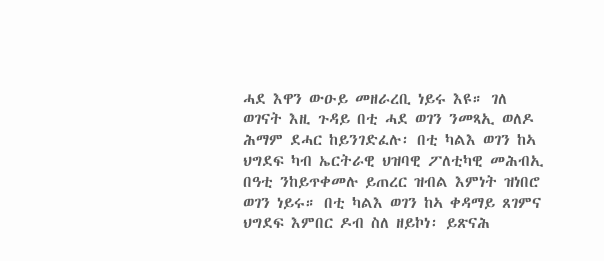ሓደ እዋን ውዑይ መዘራረቢ ነይሩ እዩ። ገለ ወገናት እዚ ጉዳይ በቲ ሓደ ወገን ንመጻኢ ወለዶ ሕማም ደሓር ከይንገድፈሉ፡ በቲ ካልእ ወገን ከኣ ህግደፍ ካብ ኤርትራዊ ህዝባዊ ፖለቲካዊ መሕብኢ በዓቲ ንከይጥቀመሉ ይጠረር ዝብል እምነት ዝነበሮ ወገን ነይሩ። በቲ ካልእ ወገን ከኣ ቀዳማይ ጸገምና ህግደፍ እምበር ዶብ ስለ ዘይኮነ፡ ይጽናሕ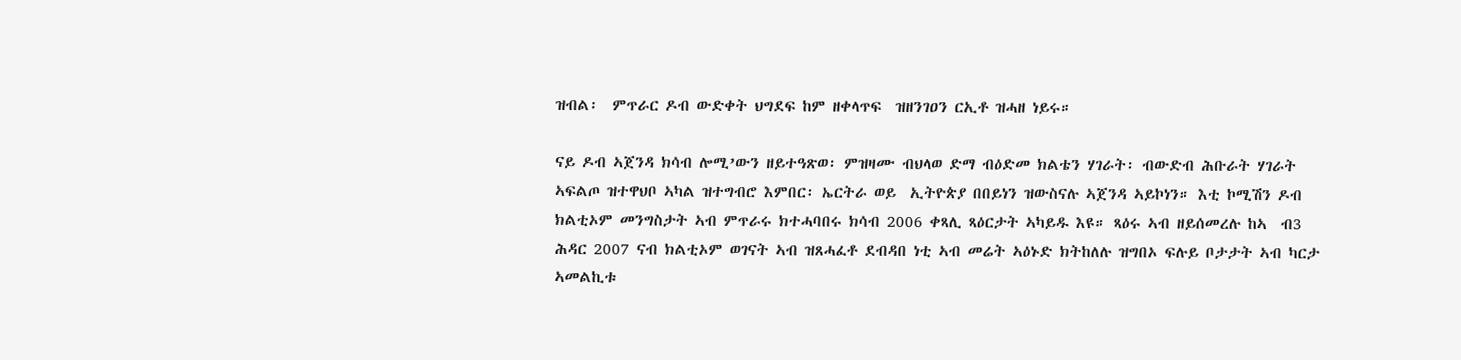ዝብል፡  ምጥራር ዶብ ውድቀት ህግደፍ ከም ዘቀላጥፍ  ዝዘንገዐን ርኢቶ ዝሓዘ ነይሩ።

ናይ ዶብ ኣጀንዳ ክሳብ ሎሚ’ውን ዘይተዓጽወ፡ ምዝዛሙ ብህላወ ድማ ብዕድመ ክልቴን ሃገራት፡ ብውድብ ሕቡራት ሃገራት ኣፍልጦ ዝተዋህቦ ኣካል ዝተግብሮ እምበር፡ ኤርትራ ወይ  ኢትዮጵያ በበይነን ዝውስናሉ ኣጀንዳ ኣይኮነን። እቲ ኮሚሽን ዶብ ክልቲኦም መንግስታት ኣብ ምጥራሩ ክተሓባበሩ ክሳብ 2006 ቀጻሊ ጻዕርታት ኣካይዱ እዩ። ጻዕሩ ኣብ ዘይሰመረሉ ከኣ  ብ3 ሕዳር 2007 ናብ ክልቲኦም ወገናት ኣብ ዝጸሓፈቶ ደብዳበ ነቲ ኣብ መሬት ኣዕኑድ ክትከለሉ ዝግበኦ ፍሉይ ቦታታት ኣብ ካርታ ኣመልኪቱ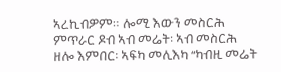ኣረኪብዎም። ሎሚ እውን መስርሕ ምጥራር ዶብ ኣብ መሬት፡ ኣብ መስርሕ ዘሎ እምበር፡ ኣፍካ መሊእካ “ካብዚ መሬት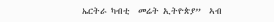ኤርትራ ካብቲ  መሬት ኢትዮጵያ”  ኣብ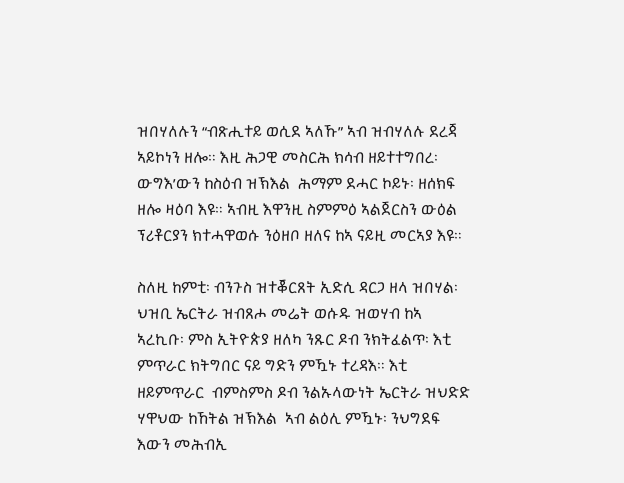ዝበሃለሉን “ብጽሒተይ ወሲደ ኣለኹ” ኣብ ዝብሃለሉ ደረጃ ኣይኮነን ዘሎ። እዚ ሕጋዊ መስርሕ ክሳብ ዘይተተግበረ፡ ውግእ’ውን ከስዕብ ዝኽእል  ሕማም ደሓር ኮይኑ፡ ዘሰክፍ ዘሎ ዛዕባ እዩ። ኣብዚ እዋንዚ ስምምዕ ኣልጀርስን ውዕል ፕሪቶርያን ክተሓዋወሱ ንዕዘቦ ዘለና ከኣ ናይዚ መርኣያ እዩ።

ስለዚ ከምቲ፡ ብንጉስ ዝተቖርጸት ኢድሲ ዳርጋ ዘላ ዝበሃል፡ ህዝቢ ኤርትራ ዝብጸሖ መሬት ወሱዱ ዝወሃብ ከኣ ኣረኪቡ፡ ምስ ኢትዮጵያ ዘለካ ንጹር ዶብ ንክትፈልጥ፡ እቲ ምጥራር ክትግበር ናይ ግድን ምዃኑ ተረዳእ። እቲ ዘይምጥራር  ብምስምስ ዶብ ንልኡላውነት ኤርትራ ዝህድድ ሃዋህው ከኸትል ዝኽእል  ኣብ ልዕሊ ምዃኑ፡ ንህግደፍ እውን መሕብኢ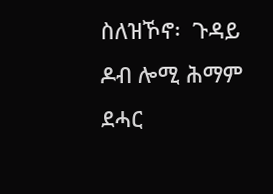ስለዝኾኖ፡  ጉዳይ ዶብ ሎሚ ሕማም ደሓር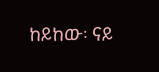ከይከው፡ ናይ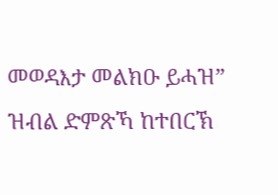መወዳእታ መልክዑ ይሓዝ” ዝብል ድምጽኻ ከተበርኽ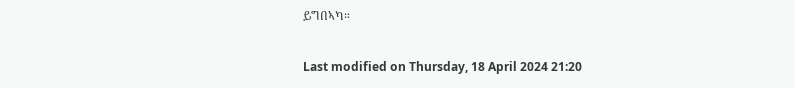ይግበኣካ።

Last modified on Thursday, 18 April 2024 21:20